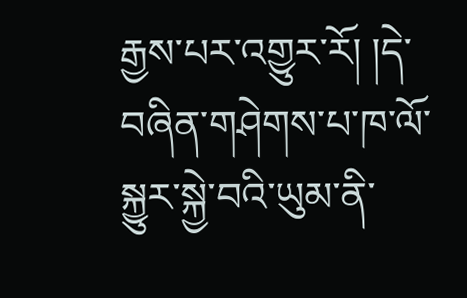རྒྱས་པར་འགྱུར་རོ། །དེ་བཞིན་གཤེགས་པ་ཁ་ལོ་སྐྱུར་སྐྱེ་བའི་ཡུམ་ནི་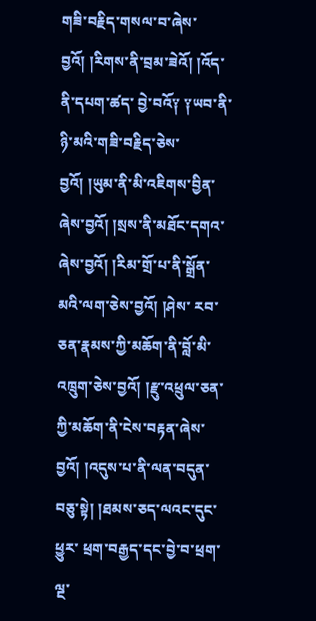གཟི་བརྗིད་གསལ་བ་ཞེས་བྱའོ། །རིགས་ནི་བྲམ་ཟེའོ། །འོད་ནི་དཔག་ཚད་ བྱེ་བའོ༑ ༑ཡབ་ནི་ཉི་མའི་གཟི་བརྗིད་ཅེས་བྱའོ། །ཡུམ་ནི་མི་འཇིགས་བྱིན་ཞེས་བྱའོ། །སྲས་ནི་མཐོང་དགའ་ཞེས་བྱའོ། །རིམ་གྲོ་པ་ནི་སྒྲོན་མའི་ལག་ཅེས་བྱའོ། །ཤེས་ རབ་ཅན་རྣམས་ཀྱི་མཆོག་ནི་བློ་མི་འཁྲུག་ཅེས་བྱའོ། །རྫུ་འཕྲུལ་ཅན་ཀྱི་མཆོག་ནི་ངེས་བརྟན་ཞེས་བྱའོ། །འདུས་པ་ནི་ལན་བདུན་བཅུ་སྟེ། །ཐམས་ཅད་ལའང་དུང་ཕྱུར་ ཕྲག་བརྒྱད་དང་བྱེ་བ་ཕྲག་ལྔ་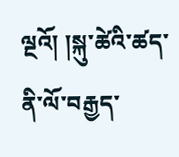ལྔའོ། །སྐུ་ཚེའི་ཚད་ནི་ལོ་བརྒྱད་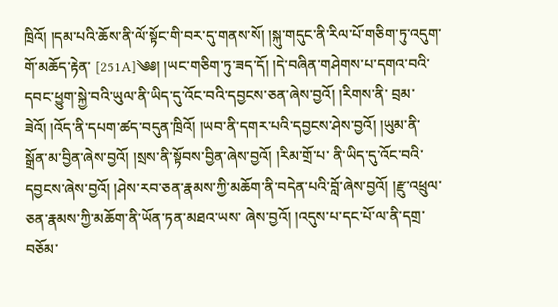ཁྲིའོ། །དམ་པའི་ཆོས་ནི་ལོ་སྟོང་གི་བར་དུ་གནས་སོ། །སྐུ་གདུང་ནི་རིལ་པོ་གཅིག་ཏུ་འདུག་གོ་མཆོད་རྟེན་ [251A]༄༅། །ཡང་གཅིག་ཏུ་ཟད་དོ། །དེ་བཞིན་གཤེགས་པ་དགའ་བའི་དབང་ཕྱུག་སྐྱེ་བའི་ཡུལ་ནི་ཡིད་དུ་འོང་བའི་དབྱངས་ཅན་ཞེས་བྱའོ། །རིགས་ནི་ བྲམ་ཟེའོ། །འོད་ནི་དཔག་ཚད་བདུན་ཁྲིའོ། །ཡབ་ནི་དགར་པའི་དབྱངས་ཤེས་བྱའོ། །ཡུམ་ནི་སྒྲོན་མ་བྱིན་ཞེས་བྱའོ། །སྲས་ནི་སྟོབས་བྱིན་ཞེས་བྱའོ། །རིམ་གྲོ་པ་ ནི་ཡིད་དུ་འོང་བའི་དབྱངས་ཞེས་བྱའོ། །ཤེས་རབ་ཅན་རྣམས་ཀྱི་མཆོག་ནི་བདེན་པའི་བློ་ཞེས་བྱའོ། །རྫུ་འཕྲུལ་ཅན་རྣམས་ཀྱི་མཆོག་ནི་ཡོན་ཏན་མཐའ་ཡས་ ཞེས་བྱའོ། །འདུས་པ་དང་པོ་ལ་ནི་དགྲ་བཅོམ་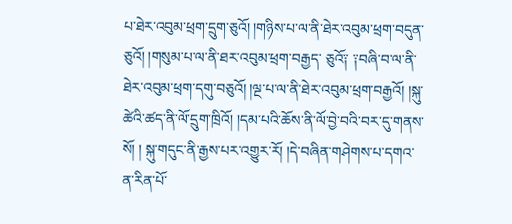པ་ཐེར་འབུམ་ཕྲག་དྲུག་ཅུའོ། །གཉིས་པ་ལ་ནི་ཐེར་འབུམ་ཕྲག་བདུན་ཅུའོ། །གསུམ་པ་ལ་ནི་ཐར་འབུམ་ཕྲག་བརྒྱད་ ཅུའོ༑ ༑བཞི་བ་ལ་ནི་ཐེར་འབུམ་ཕྲག་དགུ་བཅུའོ། །ལྔ་པ་ལ་ནི་ཐེར་འབུམ་ཕྲག་བརྒྱའོ། །སྐུ་ཚེའི་ཚད་ནི་ལོ་དྲུག་ཁྲིའོ། །དམ་པའི་ཆོས་ནི་ལོ་བྱེ་བའི་བར་དུ་གནས་སོ། ། སྐུ་གདུང་ནི་རྒྱས་པར་འགྱུར་རོ། །དེ་བཞིན་གཤེགས་པ་དགའ་ན་རིན་པོ་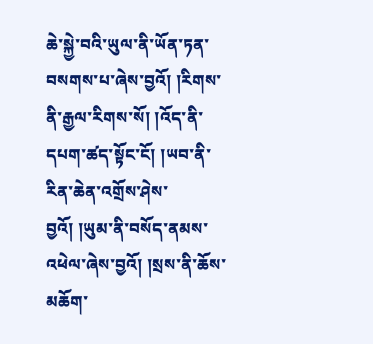ཆེ་སྐྱེ་བའི་ཡུལ་ནི་ཡོན་ཏན་བསགས་པ་ཞེས་བྱའོ། །རིགས་ནི་རྒྱལ་རིགས་སོ། །འོད་ནི་ དཔག་ཚད་སྟོང་ངོ། །ཡབ་ནི་རིན་ཆེན་འགྲོས་ཤེས་བྱའོ། །ཡུམ་ནི་བསོད་ནམས་འཕེལ་ཞེས་བྱའོ། །སྲས་ནི་ཆོས་མཆོག་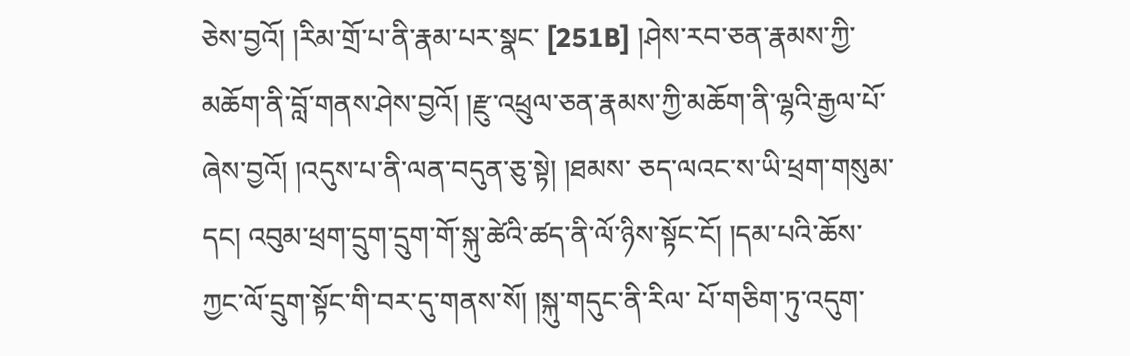ཅེས་བྱའོ། །རིམ་གྲོ་པ་ནི་རྣམ་པར་སྣང་ [251B] །ཤེས་རབ་ཅན་རྣམས་ཀྱི་མཆོག་ནི་བློ་གནས་ཤེས་བྱའོ། །རྫུ་འཕྲུལ་ཅན་རྣམས་ཀྱི་མཆོག་ནི་ལྷའི་རྒྱལ་པོ་ཞེས་བྱའོ། །འདུས་པ་ནི་ལན་བདུན་ཅུ་སྟེ། །ཐམས་ ཅད་ལའང་ས་ཡི་ཕྲག་གསུམ་དང། འབུམ་ཕྲག་དྲུག་དྲུག་གོ་སྐུ་ཚེའི་ཚད་ནི་ལོ་ཉིས་སྟོང་ངོ། །དམ་པའི་ཆོས་ཀྱང་ལོ་དྲུག་སྟོང་གི་བར་དུ་གནས་སོ། །སྐུ་གདུང་ནི་རིལ་ པོ་གཅིག་ཏུ་འདུག་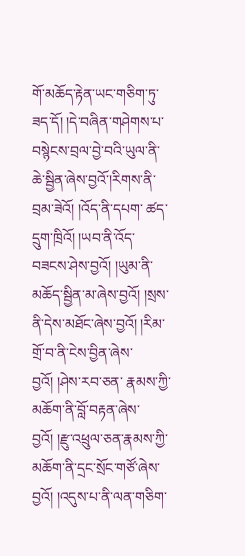གོ་མཆོད་རྟེན་ཡང་གཅིག་ཏུ་ཟད་དོ། །དེ་བཞིན་གཤེགས་པ་བསྙེངས་བྲལ་བྱེ་བའི་ཡུལ་ནི་ཆེ་སྦྱིན་ཞེས་བྱའོ་།རིགས་ནི་བྲམ་ཟེའོ། །འོད་ནི་དཔག་ ཚད་དྲུག་ཁྲིའོ། །ཡབ་ནི་འོད་བཟངས་ཤེས་བྱའོ། །ཡུམ་ནི་མཆོད་སྦྱིན་མ་ཞེས་བྱའོ། །སྲས་ནི་དེས་མཐོང་ཞེས་བྱའོ། །རིམ་གྲོ་བ་ནི་ངེས་བྱིན་ཞེས་བྱའོ། །ཤེས་རབ་ཅན་ རྣམས་ཀྱི་མཆོག་ནི་བློ་བརྟན་ཞེས་བྱའོ། །རྫུ་འཕྲུལ་ཅན་རྣམས་ཀྱི་མཆོག་ནི་དྲང་སྲོང་གཙོ་ཞེས་བྱའོ། །འདུས་པ་ནི་ལན་གཅིག་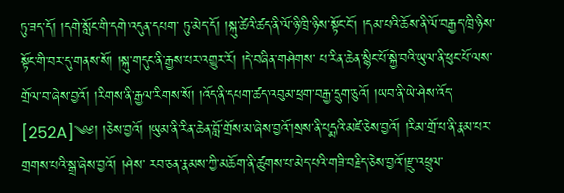ཏུ་ཟད་དོ། །དགེ་སློང་གི་དགེ་འདུན་དཔག་ ཏུ་མེད་དོ། །སྐུ་ཚེའི་ཚད་ནི་ལོ་ཉི་ཁྲི་ཉིས་སྟོང་ངོ། །དམ་པའི་ཆོས་ནི་ལོ་བརྒྱད་ཁྲི་ཉིས་སྟོང་གི་བར་དུ་གནས་སོ། །སྐུ་གདུང་ནི་རྒྱས་པར་འགྱུར་རོ། །དེ་བཞིན་གཤེགས་ པ་རིན་ཆེན་སྙིང་པོ་སྐྱེ་བའི་ཡུལ་ནི་ཕུང་པོ་ལས་གྲོལ་བ་ཞེས་བྱའོ། །རིགས་ནི་རྒྱལ་རིགས་སོ། །འོད་ནི་དཔག་ཚད་འབུམ་ཕྲག་བརྒྱ་དྲུག་ཅུའོ། །ཡབ་ནི་ཡེ་ཤེས་འོད་ [252A]༄༅། །ཅེས་བྱའོ། །ཡུམ་ནི་རིན་ཆེན་བློ་གྲོས་མ་ཞེས་བྱའོ་།སྲས་ནི་པདྨའི་མཛེ་ཅེས་བྱའོ། །རིམ་གྲོ་པ་ནི་རྣམ་པར་གྲགས་པའི་སྒྲ་ཞེས་བྱའོ། །ཤེས་ རབ་ཅན་རྣམས་ཀྱི་མཆོག་ནི་ཚུགས་པ་མེད་པའི་གཟི་བརྗིད་ཅེས་བྱའོ་།རྫུ་འཕྲུལ་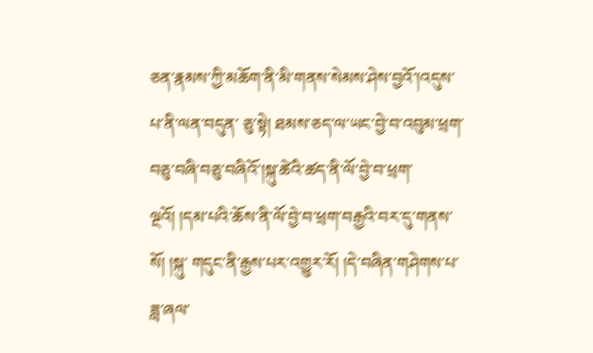ཅན་རྣམས་ཀྱི་མཆོག་ནི་མི་གནས་སེམས་ཤེས་བྱའོ་།འདུས་པ་ནི་ལན་བདུན་ ཅུ་སྟེ། ཐམས་ཅད་ལ་ཡང་བྱེ་བ་འབུམ་ཕྲག་བཅུ་བཞི་བཅུ་བཞིའོ་།སྐུ་ཚེའི་ཚད་ནི་ལོ་བྱེ་བ་ཕྲག་ལྔའོ། །དམ་པའི་ཆོས་ནི་ལོ་བྱེ་བ་ཕྲག་བརྒྱའི་བར་དུ་གནས་སོ། །སྐུ་ གདུང་ནི་རྒྱས་པར་འགྱུར་རོ། །དེ་བཞིན་གཤེགས་པ་ཟླ་ཞལ་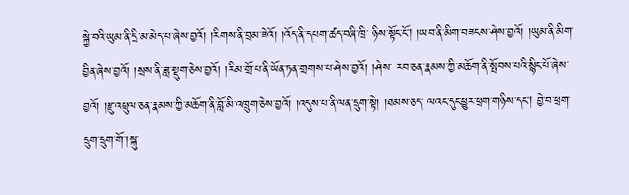སྐྱེ་བའི་ཡུམ་ནི་དྲི་མ་མེད་པ་ཞེས་བྱའོ། །རིགས་ནི་བྲམ་ཟེའོ། །འོད་ནི་དཔག་ཚད་བཞི་ཁྲི་ ཉིས་སྟོང་ངོ། །ཡབ་ནི་མིག་བཟངས་ཤེས་བྱའོ། །ཡུམ་ནི་མིག་བྱིན་ཞེས་བྱའོ། །སྲས་ནི་ཟླ་སྡུག་ཅེས་བྱའོ། །རིམ་གྲོ་པ་ནི་ཡོན་ཏན་གྲགས་པ་ཤེས་བྱའོ། །ཤེས་ རབ་ཅན་རྣམས་ཀྱི་མཆོག་ནི་སྤོབས་པའི་སྙིང་པོ་ཞེས་བྱའོ། །རྫུ་འཕྲུལ་ཅན་རྣམས་ཀྱི་མཆོག་ནི་བློ་མི་འཁྲུག་ཅེས་བྱའོ། །འདུས་པ་ནི་ལན་དྲུག་སྟེ། །ཐམས་ཅད་ ལའང་དུང་ཕྱུར་ཕྲག་གཉིས་དང། བྱེ་བ་ཕྲག་དྲུག་དྲུག་གོ་།སྐུ་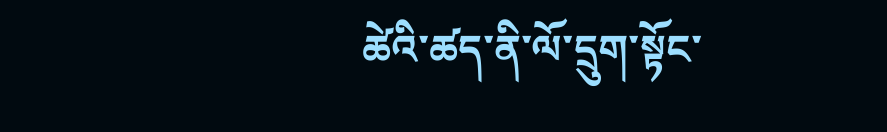ཚེའི་ཚད་ནི་ལོ་དྲུག་སྟོང་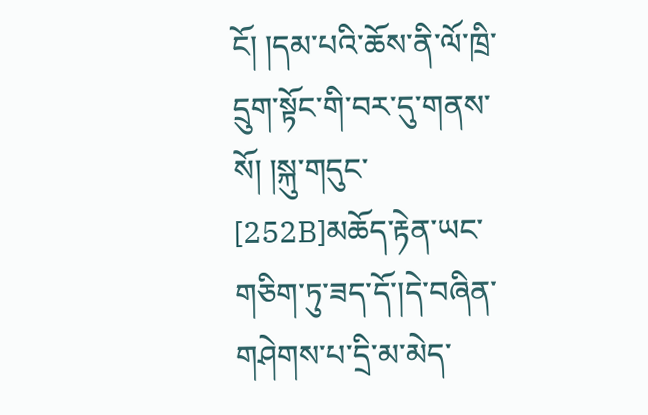ངོ། །དམ་པའི་ཆོས་ནི་ལོ་ཁྲི་དྲུག་སྟོང་གི་བར་དུ་གནས་སོ། །སྐུ་གདུང་ [252B]མཆོད་རྟེན་ཡང་གཅིག་ཏུ་ཟད་དོ་།དེ་བཞིན་གཤེགས་པ་དྲི་མ་མེད་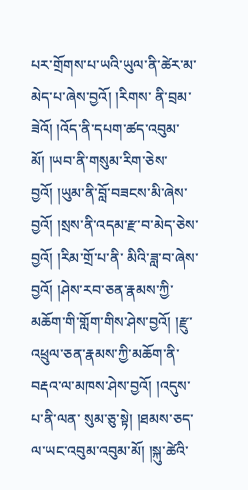པར་གྲོགས་པ་ཡའི་ཡུལ་ནི་ཚེར་མ་མེད་པ་ཞེས་བྱའོ། །རིགས་ ནི་བྲམ་ཟེའོ། །འོད་ནི་དཔག་ཚད་འབུམ་མོ། །ཡབ་ནི་གསུམ་རིག་ཅེས་བྱའོ། །ཡུམ་ནི་བློ་བཟངས་མི་ཞེས་བྱའོ། །སྲས་ནི་འདམ་རྫ་བ་མེད་ཅེས་བྱའོ། །རིམ་གྲོ་པ་ནི་ མིའི་ཟླ་བ་ཞེས་བྱའོ། །ཤེས་རབ་ཅན་རྣམས་ཀྱི་མཆོག་གི་གློག་གིས་ཤེས་བྱའོ། །རྫུ་འཕྲུལ་ཅན་རྣམས་ཀྱི་མཆོག་ནི་བརྡའ་ལ་མཁས་ཤེས་བྱའོ། །འདུས་པ་ནི་ལན་ སུམ་ཅུ་སྟེ། །ཐམས་ཅད་ལ་ཡང་འབུམ་འབུམ་མོ། །སྐུ་ཚེའི་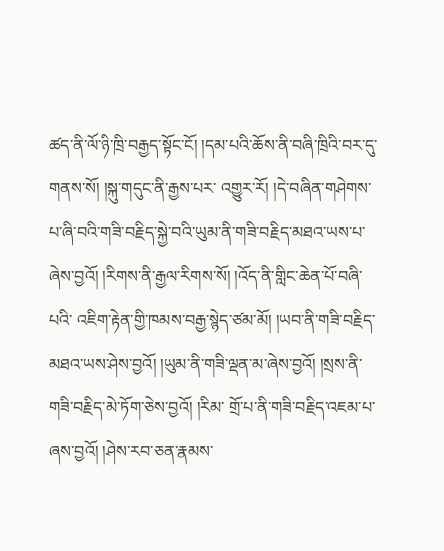ཚད་ནི་ལོ་ཉི་ཁྲི་བརྒྱད་སྟོང་ངོ། །དམ་པའི་ཆོས་ནི་བཞི་ཁྲིའི་བར་དུ་གནས་སོ། །སྐུ་གདུང་ནི་རྒྱས་པར་ འགྱུར་རོ། །དེ་བཞིན་གཤེགས་པ་ཞི་བའི་གཟི་བརྗིད་སྐྱེ་བའི་ཡུམ་ནི་གཟི་བརྗིད་མཐའ་ཡས་པ་ཞེས་བྱའོ། །རིགས་ནི་རྒྱལ་རིགས་སོ། །འོད་ནི་གླིང་ཆེན་པོ་བཞི་པའི་ འཇིག་རྟེན་གྱི་ཁམས་བརྒྱ་སྙེད་ཙམ་མོ། །ཡབ་ནི་གཟི་བརྗིད་མཐའ་ཡས་ཤེས་བྱའོ། །ཡུམ་ནི་གཟི་ལྡན་མ་ཞེས་བྱའོ། །སྲས་ནི་གཟི་བརྗིད་མེ་ཏོག་ཅེས་བྱའོ། །རིམ་ གྲོ་པ་ནི་གཟི་བརྗིད་འཇམ་པ་ཞས་བྱའོ། །ཤེས་རབ་ཅན་རྣམས་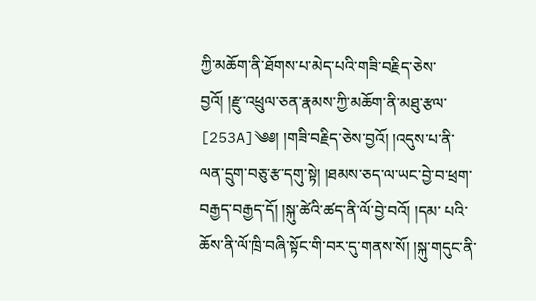ཀྱི་མཆོག་ནི་ཐོགས་པ་མེད་པའི་གཟི་བརྗིད་ཅེས་བྱའོ། །རྫུ་འཕྲུལ་ཅན་རྣམས་ཀྱི་མཆོག་ནི་མཐུ་རྩལ་ [253A]༄༅། །གཟི་བརྗིད་ཅེས་བྱའོ། །འདུས་པ་ནི་ལན་དྲུག་བཅུ་རྩ་དགུ་སྟེ། །ཐམས་ཅད་ལ་ཡང་བྱེ་བ་ཕྲག་བརྒྱད་བརྒྱད་དོ། །སྐུ་ཚེའི་ཚད་ནི་ལོ་བྱེ་བའོ། །དམ་ པའི་ཆོས་ནི་ལོ་ཁྲི་བཞི་སྟོང་གི་བར་དུ་གནས་སོ། །སྐུ་གདུང་ནི་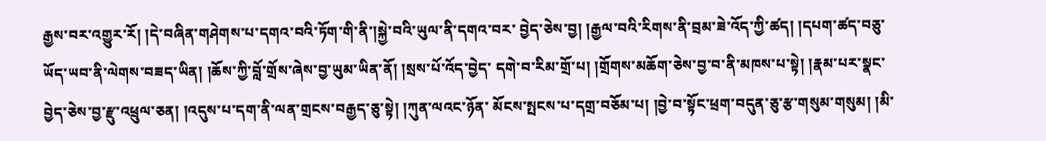རྒྱས་བར་འགྱུར་རོ། །དེ་བཞིན་གཤེགས་པ་དགའ་བའི་ཏོག་གི་ནི་།སྐྱེ་བའི་ཡུལ་ནི་དགའ་བར་ བྱེད་ཅེས་བྱ། །རྒྱལ་བའི་རིགས་ནི་བྲམ་ཟེ་འོད་ཀྱི་ཚད། །དཔག་ཚད་བཅུ་ཡོད་ཡབ་ནི་ལེགས་བཟད་ཡིན། །ཆོས་ཀྱི་བློ་གྲོས་ཞེས་བྱ་ཡུམ་ཡིན་ནོ། །སྲས་པོ་འོད་བྱེད་ དགེ་བ་རིམ་གྲོ་པ། །གྲོགས་མཆོག་ཅེས་བྱ་བ་ནི་མཁས་པ་སྟེ། །རྣམ་པར་སྣང་བྱེད་ཅེས་བྱ་རྫུ་འཕྲུལ་ཅན། །འདུས་པ་དག་ནི་ལན་གྲངས་བརྒྱད་ཅུ་སྟེ། །ཀུན་ལའང་ཉོན་ མོངས་སྤངས་པ་དགྲ་བཅོམ་པ། །བྱེ་བ་སྟོང་ཕྲག་བདུན་ཅུ་རྩ་གསུམ་གསུམ། །མི་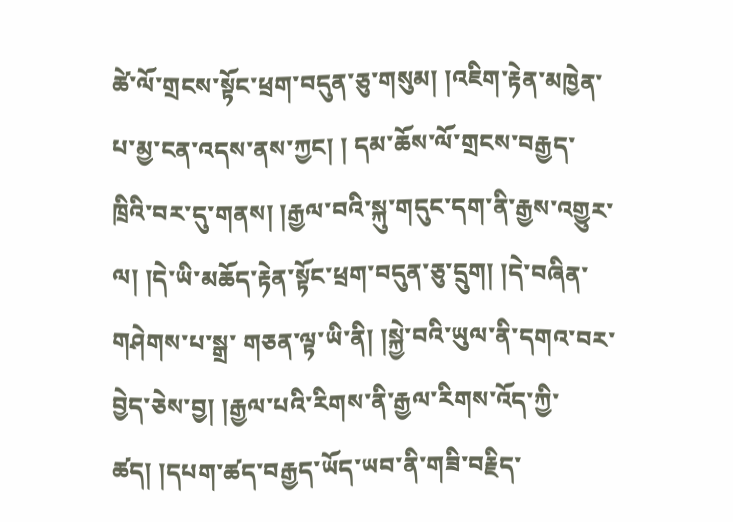ཚེ་ལོ་གྲངས་སྟོང་ཕྲག་བདུན་ཅུ་གསུམ། །འཇིག་རྟེན་མཁྱེན་པ་མྱ་ངན་འདས་ནས་ཀྱང། ། དམ་ཆོས་ལོ་གྲངས་བརྒྱད་ཁྲིའི་བར་དུ་གནས། །རྒྱལ་བའི་སྐུ་གདུང་དག་ནི་རྒྱས་འགྱུར་ལ། །དེ་ཡི་མཆོད་རྟེན་སྟོང་ཕྲག་བདུན་ཅུ་དྲུག། །དེ་བཞིན་གཤེགས་པ་སྒྲ་ གཅན་ལྟ་ཡི་ནི། །སྐྱེ་བའི་ཡུལ་ནི་དགའ་བར་བྱེད་ཅེས་བྱ། །རྒྱལ་པའི་རིགས་ནི་རྒྱལ་རིགས་འོད་ཀྱི་ཚད། །དཔག་ཚད་བརྒྱད་ཡོད་ཡབ་ནི་གཟི་བརྗིད་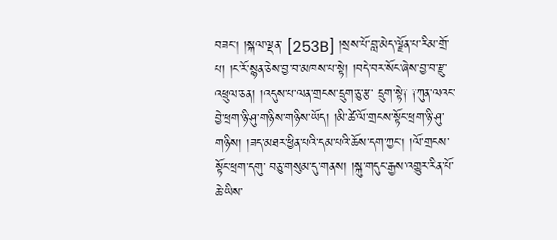བཟང། །སྐལ་ལྡན་ [253B] །སྲས་པོ་བླ་མེད་ལྗོན་པ་རིམ་གྲོ་པ། །ང་རོ་སྙན་ཅེས་བྱ་བ་མཁས་པ་སྟེ། །བདེ་བར་སོང་ཞེས་བྱ་བ་རྫུ་འཕྲུལ་ཅན། །འདུས་པ་ལན་གྲངས་དྲུག་ཅུ་རྩ་ དྲུག་སྟེ༑ ༑ཀུན་ལའང་བྱེ་ཕྲག་ཉི་ཤུ་གཉིས་གཉིས་ཡོད། །མི་ཚེ་ལོ་གྲངས་སྟོང་ཕྲག་ཉི་ཤུ་གཉིས། །ཟད་མཐར་ཕྱིན་པའི་དམ་པའི་ཆོས་དག་ཀྱང། །ལོ་གྲངས་སྟོང་ཕྲག་དགུ་ བཅུ་གསུམ་དུ་གནས། །སྐུ་གདུང་རྒྱས་འགྱུར་རིན་པོ་ཆེ་ཡིས་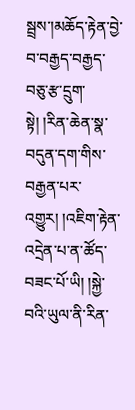སྦྲས་།མཆོད་རྟེན་བྱེ་བ་བརྒྱད་བརྒྱད་བཅུ་རྩ་དྲུག་སྟེ། །རིན་ཆེན་སྣ་བདུན་དག་གིས་བརྒྱན་པར་འགྱུར། །འཇིག་རྟེན་ འདྲེན་པ་ན་ཚོད་བཟང་པོ་ཡི། །སྐྱེ་བའི་ཡུལ་ནི་རིན་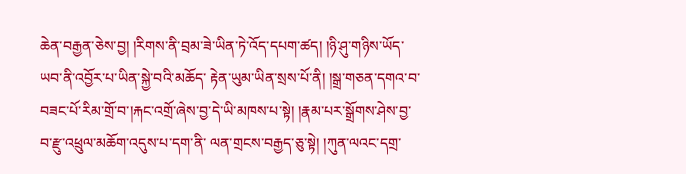ཆེན་བརྒྱན་ཅེས་བྱ། །རིགས་ནི་བྲམ་ཟེ་ཡིན་ཏེ་འོད་དཔག་ཚད། །ཉི་ཤུ་གཉིས་ཡོད་ཡབ་ནི་འབྱོར་པ་ཡིན་སྐྱེ་བའི་མཆོད་ རྟེན་ཡུམ་ཡིན་སྲས་པོ་ནི། །སྒྲ་གཅན་དགའ་བ་བཟང་པོ་རིམ་གྲོ་བ་།རྐང་འགྲོ་ཞེས་བྱ་དེ་ཡི་མཁས་པ་སྟེ། །རྣམ་པར་སྒྲོགས་ཤེས་བྱ་བ་རྫུ་འཕྲུལ་མཆོག་འདུས་པ་དག་ནི་ ལན་གྲངས་བརྒྱད་ཅུ་སྟེ། །ཀུན་ལའང་དགྲ་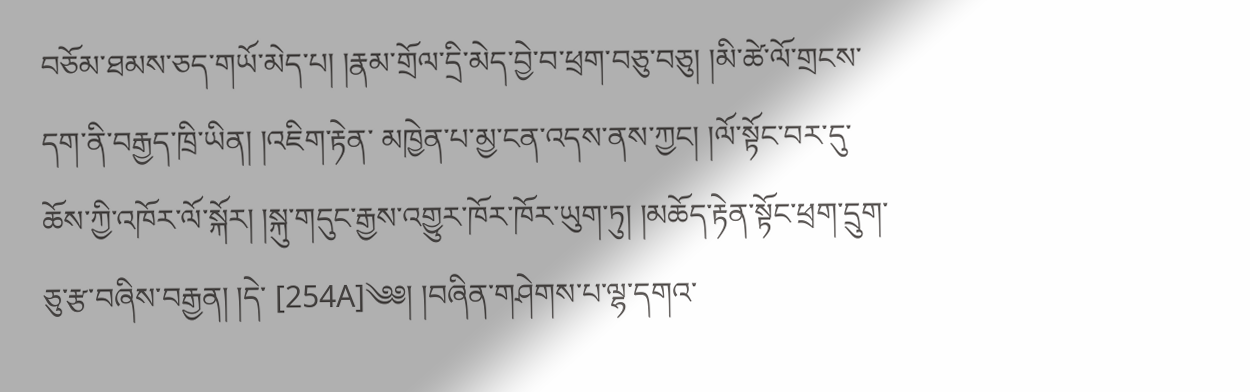བཅོམ་ཐམས་ཅད་གཡོ་མེད་པ། །རྣམ་གྲོལ་དྲི་མེད་བྱེ་བ་ཕྲག་བཅུ་བཅུ། །མི་ཚེ་ལོ་གྲངས་དག་ནི་བརྒྱད་ཁྲི་ཡིན། །འཇིག་རྟེན་ མཁྱེན་པ་མྱ་ངན་འདས་ནས་ཀྱང། །ལོ་སྟོང་བར་དུ་ཆོས་ཀྱི་འཁོར་ལོ་སྐོར། །སྐུ་གདུང་རྒྱས་འགྱུར་ཁོར་ཁོར་ཡུག་ཏུ། །མཆོད་རྟེན་སྟོང་ཕྲག་དྲུག་ཅུ་རྩ་བཞིས་བརྒྱན། །དེ་ [254A]༄༅། །བཞིན་གཤེགས་པ་ལྷ་དགའ་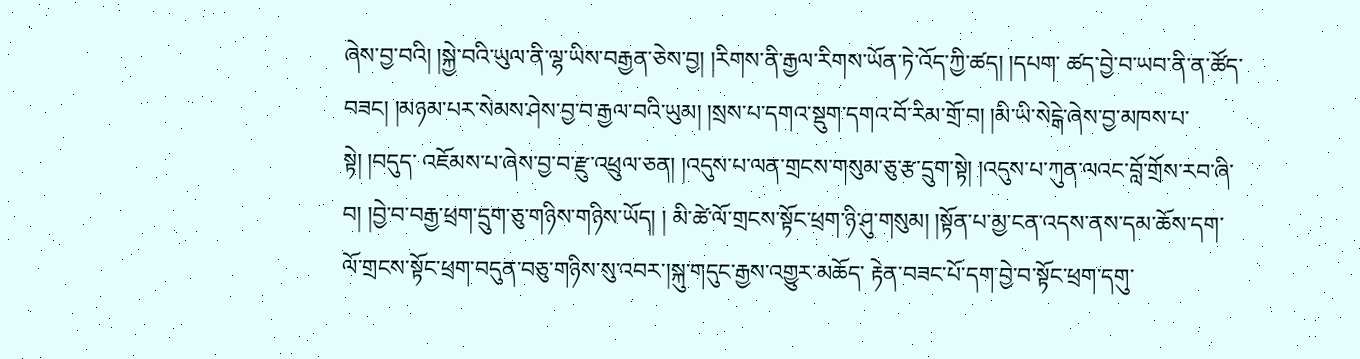ཞེས་བྱ་བའི། །སྐྱེ་བའི་ཡུལ་ནི་ལྷ་ཡིས་བརྒྱན་ཅེས་བྱ། །རིགས་ནི་རྒྱལ་རིགས་ཡོན་ཏེ་འོད་ཀྱི་ཚད། །དཔག་ ཚད་བྱེ་བ་ཡབ་ནི་ན་ཚོད་བཟང། །མཉམ་པར་སེམས་ཤེས་བྱ་བ་རྒྱལ་བའི་ཡུམ། །སྲས་པ་དགའ་སྡུག་དགའ་བོ་རིམ་གྲོ་བ། །མི་ཡི་སེངྒེ་ཞེས་བྱ་མཁས་པ་སྟེ། །བདུད་ འཇོམས་པ་ཞེས་བྱ་བ་རྫུ་འཕྲུལ་ཅན། །འདུས་པ་ལན་གྲངས་གསུམ་ཅུ་རྩ་དྲུག་སྟེ། །འདུས་པ་ཀུན་ལའང་བློ་གྲོས་རབ་ཞི་བ། །བྱེ་བ་བརྒྱ་ཕྲག་དྲུག་ཅུ་གཉིས་གཉིས་ཡོད། ། མི་ཚེ་ལོ་གྲངས་སྟོང་ཕྲག་ཉི་ཤུ་གསུམ། །སྟོན་པ་མྱ་ངན་འདས་ནས་དམ་ཆོས་དག་ལོ་གྲངས་སྟོང་ཕྲག་བདུན་བཅུ་གཉིས་སུ་འབར་།སྐུ་གདུང་རྒྱས་འགྱུར་མཆོད་ རྟེན་བཟང་པོ་དག་བྱེ་བ་སྟོང་ཕྲག་དགུ་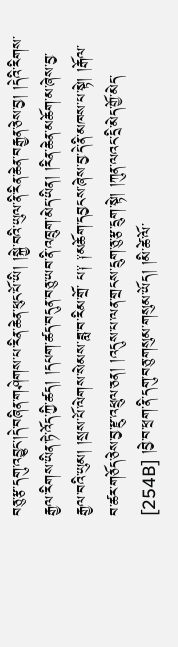བཅུ་རྩ་དགུ་འབྱུང་།དེ་བཞིན་གཤེགས་པ་རིན་ཆེན་ཕུང་པོ་ཡི། །སྐྱེ་བའི་ཡུལ་ནི་རིན་ཆེན་བརྒྱན་ཅེས་བྱ། །དེའི་རིགས་ རྒྱལ་རིགས་ཡིན་ཏེ་འོད་ཀྱི་ཚད། །དཔག་ཚད་བདུན་བཅུ་ཡབ་ནི་འཁྲུག་མེད་ཡིན། །རིན་ཆེན་མཆོག་མ་ཞེས་བྱ་རྒྱལ་བའི་ཡུམ། །སྲས་པོ་ལེགས་སེམས་ཟླ་བ་རིམ་གྲོ་ པ༑ ༑མཆོག་དབྱངས་ཞེས་བྱ་དེ་ནི་མཁས་པ་སྟེ། །རྒོལ་བ་ཚར་གཅོད་ཅེས་བྱ་རྫུ་འཕྲུལ་ཅན། །འདུས་པ་ལན་གྲངས་དྲུག་ཅུ་རྩ་དྲུག་སྟེ། །ཀུན་ལའང་དྲི་མེད་གྱོ་མེད་ [254B] །བྱེ་བ་ཕྲག་ནི་དགུ་བཅུ་གསུམ་གསུམ་ཡོད། །མི་ཚེ་ལོ་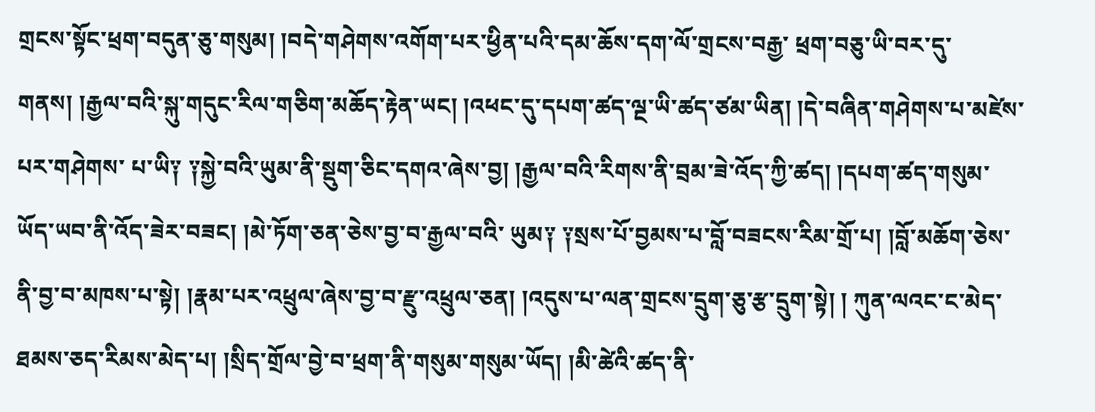གྲངས་སྟོང་ཕྲག་བདུན་ཅུ་གསུམ། །བདེ་གཤེགས་འགོག་པར་ཕྱིན་པའི་དམ་ཆོས་དག་ལོ་གྲངས་བརྒྱ་ ཕྲག་བཅུ་ཡི་བར་དུ་གནས། །རྒྱལ་བའི་སྐུ་གདུང་རིལ་གཅིག་མཆོད་རྟེན་ཡང། །འཕང་དུ་དཔག་ཚད་ལྔ་ཡི་ཚད་ཙམ་ཡིན། །དེ་བཞིན་གཤེགས་པ་མཛེས་པར་གཤེགས་ པ་ཡི༑ ༑སྐྱེ་བའི་ཡུམ་ནི་སྡུག་ཅིང་དགའ་ཞེས་བྱ། །རྒྱལ་བའི་རིགས་ནི་བྲམ་ཟེ་འོད་ཀྱི་ཚད། །དཔག་ཚད་གསུམ་ཡོད་ཡབ་ནི་འོད་ཟེར་བཟང། །མེ་ཏོག་ཅན་ཅེས་བྱ་བ་རྒྱལ་བའི་ ཡུམ༑ ༑སྲས་པོ་བྱམས་པ་བློ་བཟངས་རིམ་གྲོ་པ། །བློ་མཆོག་ཅེས་ནི་བྱ་བ་མཁས་པ་སྟེ། །རྣམ་པར་འཕྲུལ་ཞེས་བྱ་བ་རྫུ་འཕྲུལ་ཅན། །འདུས་པ་ལན་གྲངས་དྲུག་ཅུ་རྩ་དྲུག་སྟེ། ། ཀུན་ལའང་ང་མེད་ཐམས་ཅད་རིམས་མེད་པ། །སྲིད་གྲོལ་བྱེ་བ་ཕྲག་ནི་གསུམ་གསུམ་ཡོད། །མི་ཚེའི་ཚད་ནི་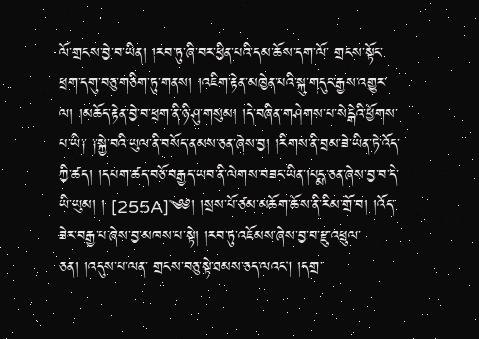ལོ་གྲངས་བྱེ་བ་ཡིན། །རབ་ཏུ་ཞི་བར་ཕྱིན་པའི་དམ་ཆོས་དག་ལོ་ གྲངས་སྟོང་ཕྲག་དགུ་བཅུ་གཅིག་ཏུ་གནས། །འཇིག་རྟེན་མཁྱེན་པའི་སྐུ་གདུང་རྒྱས་འགྱུར་ལ། །མཆོད་རྟེན་བྱེ་བ་ཕྲག་ནི་ཉི་ཤུ་གསུམ། །དེ་བཞིན་གཤེགས་པ་སེངྒེའི་ཕྱོགས་ པ་ཡི༑ ༑སྐྱེ་བའི་ཡུལ་ནི་བསོད་ནམས་ཅན་ཞེས་བྱ། །རིགས་ནི་བྲམ་ཟེ་ཡིན་ཏེ་འོད་ཀྱི་ཚད། །དཔག་ཚད་བཅོ་བརྒྱད་ཡབ་ནི་ལེགས་བཟང་ཡིན་།པདྨ་ཅན་ཞེས་བྱ་བ་དེ་ཡི་ཡུམ། ། [255A]༄༅། །སྲས་པོ་ཙམ་མཆོག་ཆོས་ནི་རིམ་གྲོ་བ། །འོད་ཟེར་བརྒྱ་པ་ཞེས་བྱ་མཁས་པ་སྟེ། །རབ་ཏུ་འཇོམས་ཞེས་བྱ་བ་རྫུ་འཕྲུལ་ཅན། །འདུས་པ་ལན་ གྲངས་བཅུ་སྟེ་ཐམས་ཅད་ལའང། །དགྲ་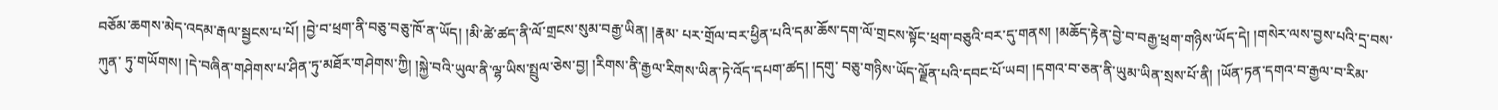བཅོམ་ཆགས་མེད་འདམ་རྒལ་སྦྱངས་པ་པོ། །བྱེ་བ་ཕྲག་ནི་བཅུ་བཅུ་ཁོ་ན་ཡོད། །མི་ཚེ་ཚད་ནི་ལོ་གྲངས་སུམ་བརྒྱ་ཡིན། །རྣམ་ པར་གྲོལ་བར་ཕྱིན་པའི་དམ་ཆོས་དག་ལོ་གྲངས་སྟོང་ཕྲག་བཅུའི་བར་དུ་གནས། །མཆོད་རྟེན་བྱེ་བ་བརྒྱ་ཕྲག་གཉིས་ཡོད་དེ། །གསེར་ལས་བྱས་པའི་དྲ་བས་ཀུན་ ཏུ་གཡོགས། །དེ་བཞིན་གཤེགས་པ་ཤིན་ཏུ་མཐོར་གཤེགས་ཀྱི། །སྐྱེ་བའི་ཡུལ་ནི་ལྷ་ཡིས་སྤྲུལ་ཅེས་བྱ། །རིགས་ནི་རྒྱལ་རིགས་ཡིན་ཏེ་འོད་དཔག་ཚད། །དགུ་ བཅུ་གཉིས་ཡོད་ལྗོན་པའི་དབང་པོ་ཡབ། །དགའ་བ་ཅན་ནི་ཡུམ་ཡིན་སྲས་པོ་ནི། །ཡོན་ཏན་དགའ་བ་རྒྱལ་བ་རིམ་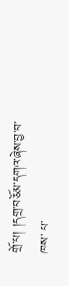གྲོ་པ། །དགྲ་བཅོམ་དགའ་ཞེས་བྱ་བ་ཁས་ པ་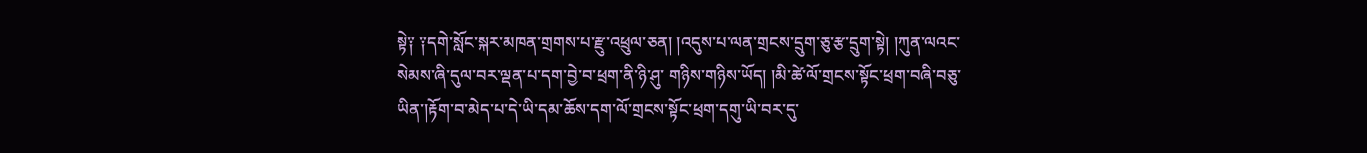སྟེ༑ ༑དགེ་སློང་སྐར་མཁན་གྲགས་པ་རྫུ་འཕྲུལ་ཅན། །འདུས་པ་ལན་གྲངས་དྲུག་ཅུ་རྩ་དྲུག་སྟེ། །ཀུན་ལའང་སེམས་ཞི་དུལ་བར་ལྡན་པ་དག་བྱེ་བ་ཕྲག་ནི་ཉི་ཤུ་ གཉིས་གཉིས་ཡོད། །མི་ཚེ་ལོ་གྲངས་སྟོང་ཕྲག་བཞི་བཅུ་ཡིན་།རྟོག་བ་མེད་པ་དེ་ཡི་དམ་ཆོས་དག་ལོ་གྲངས་སྟོང་ཕྲག་དགུ་ཡི་བར་དུ་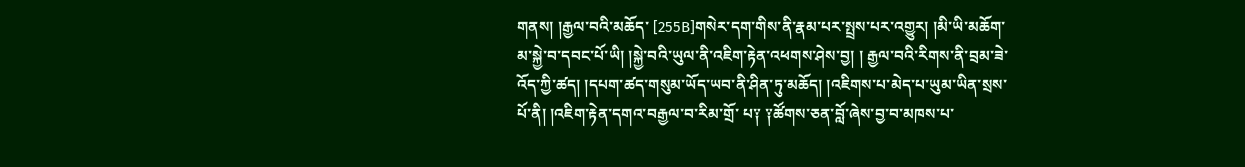གནས། །རྒྱལ་བའི་མཆོད་ [255B]གསེར་དག་གིས་ནི་རྣམ་པར་སྤྲས་པར་འགྱུར། །མི་ཡི་མཆོག་མ་སྐྱེ་བ་དབང་པོ་ཡི། །སྐྱེ་བའི་ཡུལ་ནི་འཇིག་རྟེན་འཕགས་ཤེས་བྱ། ། རྒྱལ་བའི་རིགས་ནི་བྲམ་ཟེ་འོད་ཀྱི་ཚད། །དཔག་ཚད་གསུམ་ཡོད་ཡབ་ནི་ཤིན་ཏུ་མཆོད། །འཇིགས་པ་མེད་པ་ཡུམ་ཡིན་སྲས་པོ་ནི། །འཇིག་རྟེན་དགའ་བརྒྱལ་བ་རིམ་གྲོ་ པ༑ ༑ཚོགས་ཅན་བློ་ཞེས་བྱ་བ་མཁས་པ་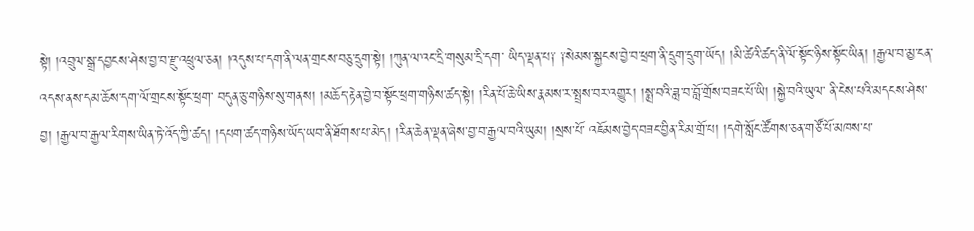སྟེ། །འབྲུལ་སྒྲ་དབྱངས་ཤེས་བྱ་བ་རྫུ་འཕྲུལ་ཅན། །འདུས་པ་དག་ནི་ལན་གྲངས་བཅུ་དྲུག་སྟེ། །ཀུན་ལ་འང་དྲི་གསུམ་དྲི་དག་ ཡིད་ལྡན་པ༑ ༑སེམས་སྐྱངས་བྱེ་བ་ཕྲག་ནི་དྲུག་དྲུག་ཡོད། །མི་ཚེའི་ཚད་ནི་ལོ་སྟོང་ཉིས་སྟོང་ཡིན། །རྒྱལ་བ་མྱ་ངན་འདས་ནས་དམ་ཆོས་དག་ལོ་གྲངས་སྟོང་ཕྲག་ བདུན་ཅུ་གཉིས་སུ་གནས། །མཆོད་རྟེན་བྱེ་བ་སྟོང་ཕྲག་གཉིས་ཚད་སྟེ། །རིན་པོ་ཆེ་ཡིས་རྣམས་ར་སྤྲས་བར་འགྱུར། །སྨྲ་བའི་ཟླ་བ་བློ་གྲོས་བཟང་པོ་ཡི། །སྐྱེ་བའི་ཡུལ་ ནི་ངེས་པའི་མདངས་ཤེས་བྱ། །རྒྱལ་བ་རྒྱལ་རིགས་ཡིན་ཏེ་འོད་ཀྱི་ཚད། །དཔག་ཚད་གཉིས་ཡོད་ཡབ་ནི་ཐོགས་པ་མེད། །རིན་ཆེན་ལྡན་ཞེས་བྱ་བ་རྒྱལ་བའི་ཡུམ། །སྲས་པོ་ འཇོམས་བྱེད་བཟང་བྱིན་རིམ་གྲོ་པ། །དགེ་སློང་ཚོགས་ཅན་གཙོ་པོ་མཁས་པ་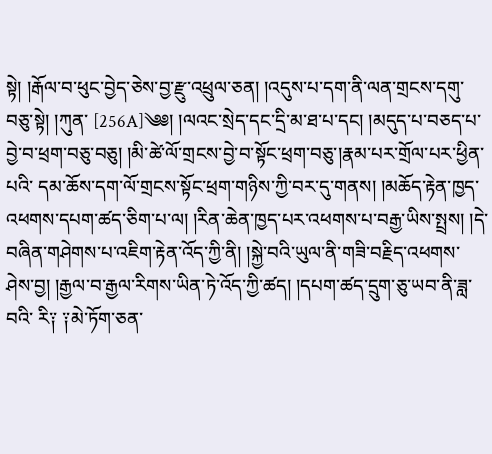སྟེ། །རྒོལ་བ་ཕུང་བྱེད་ཅེས་བྱ་རྫུ་འཕྲུལ་ཅན། །འདུས་པ་དག་ནི་ལན་གྲངས་དགུ་བཅུ་སྟེ། །ཀུན་ [256A]༄༅། །ལའང་སྲེད་དང་དྲི་མ་ཐ་པ་དང། །མདུད་པ་བཅད་པ་བྱེ་བ་ཕྲག་བཅུ་བཅུ། །མི་ཚེ་ལོ་གྲངས་བྱེ་བ་སྟོང་ཕྲག་བཅུ་།རྣམ་པར་གྲོལ་པར་ཕྱིན་པའི་ དམ་ཆོས་དག་ལོ་གྲངས་སྟོང་ཕྲག་གཉིས་ཀྱི་བར་དུ་གནས། །མཆོད་རྟེན་ཁྱད་འཕགས་དཔག་ཚད་ཅིག་པ་ལ། །རིན་ཆེན་ཁྱད་པར་འཕགས་པ་བརྒྱ་ཡིས་སྤྲས། །དེ་ བཞིན་གཤེགས་པ་འཇིག་རྟེན་འོད་ཀྱི་ནི། །སྐྱེ་བའི་ཡུལ་ནི་གཟི་བརྗིད་འཕགས་ཤེས་བྱ། །རྒྱལ་བ་རྒྱལ་རིགས་ཡིན་ཏེ་འོད་ཀྱི་ཚད། །དཔག་ཚད་དྲུག་ཅུ་ཡབ་ནི་ཟླ་བའི་ རི༑ ༑མེ་ཏོག་ཅན་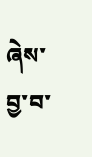ཞེས་བྱ་བ་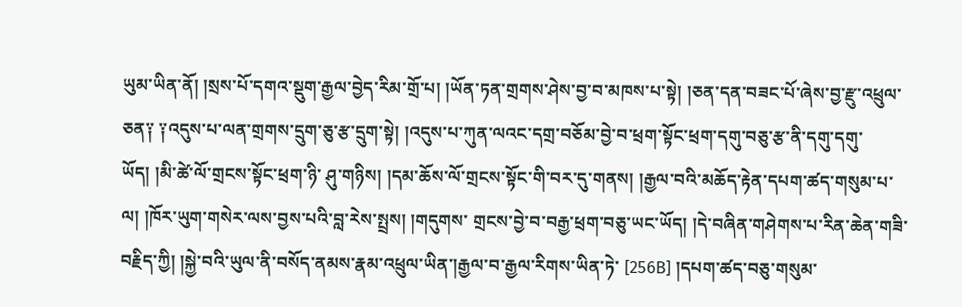ཡུམ་ཡིན་ནོ། །སྲས་པོ་དགའ་སྡུག་རྒྱལ་བྱེད་རིམ་གྲོ་པ། །ཡོན་ཏན་གྲགས་ཤེས་བྱ་བ་མཁས་པ་སྟེ། །ཅན་དན་བཟང་པོ་ཞེས་བྱ་རྫུ་འཕྲུལ་ ཅན༑ ༑འདུས་པ་ལན་གྲགས་དྲུག་ཅུ་རྩ་དྲུག་སྟེ། །འདུས་པ་ཀུན་ལའང་དགྲ་བཅོམ་བྱེ་བ་ཕྲག་སྟོང་ཕྲག་དགུ་བཅུ་རྩ་ནི་དགུ་དགུ་ཡོད། །མི་ཚེ་ལོ་གྲངས་སྟོང་ཕྲག་ཉི་ ཤུ་གཉིས། །དམ་ཆོས་ལོ་གྲངས་སྟོང་གི་བར་དུ་གནས། །རྒྱལ་བའི་མཆོད་རྟེན་དཔག་ཚད་གསུམ་པ་ལ། །ཁོར་ཡུག་གསེར་ལས་བྱས་པའི་བླ་རེས་སྤྲས། །གདུགས་ གྲངས་བྱེ་བ་བརྒྱ་ཕྲག་བཅུ་ཡང་ཡོད། །དེ་བཞིན་གཤེགས་པ་རིན་ཆེན་གཟི་བརྗིད་ཀྱི། །སྐྱེ་བའི་ཡུལ་ནི་བསོད་ནམས་རྣམ་འཕྲུལ་ཡིན་།རྒྱལ་བ་རྒྱལ་རིགས་ཡིན་ཏེ་ [256B] །དཔག་ཚད་བཅུ་གསུམ་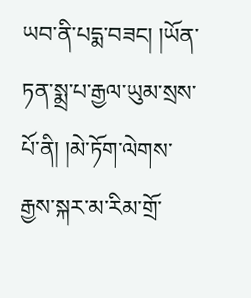ཡབ་ནི་པདྨ་བཟང། །ཡོན་ཏན་སྨྲ་པ་རྒྱལ་ཡུམ་སྲས་པོ་ནི། །མེ་ཏོག་ལེགས་རྒྱས་སྐར་མ་རིམ་གྲོ་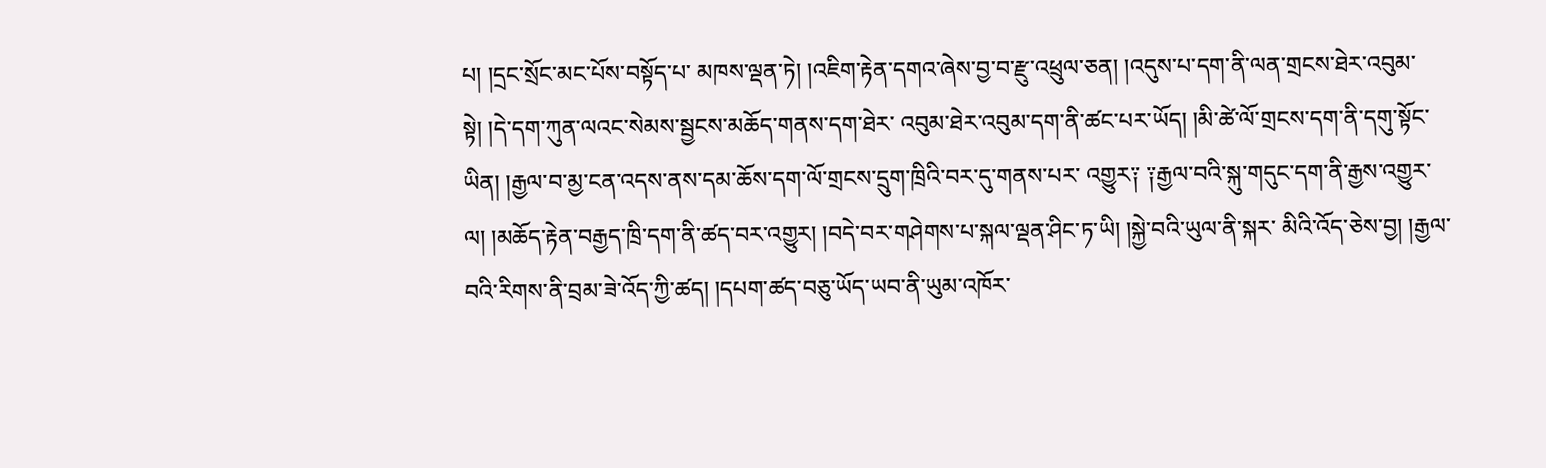པ། །དྲང་སྲོང་མང་པོས་བསྟོད་པ་ མཁས་ལྡན་ཏེ། །འཇིག་རྟེན་དགའ་ཞེས་བྱ་བ་རྫུ་འཕྲུལ་ཅན། །འདུས་པ་དག་ནི་ལན་གྲངས་ཐེར་འབུམ་སྟེ། །དེ་དག་ཀུན་ལའང་སེམས་སྦྱངས་མཆོད་གནས་དག་ཐེར་ འབུམ་ཐེར་འབུམ་དག་ནི་ཚང་པར་ཡོད། །མི་ཚེ་ལོ་གྲངས་དག་ནི་དགུ་སྟོང་ཡིན། །རྒྱལ་བ་མྱ་ངན་འདས་ནས་དམ་ཆོས་དག་ལོ་གྲངས་དྲུག་ཁྲིའི་བར་དུ་གནས་པར་ འགྱུར༑ ༑རྒྱལ་བའི་སྐུ་གདུང་དག་ནི་རྒྱས་འགྱུར་ལ། །མཆོད་རྟེན་བརྒྱད་ཁྲི་དག་ནི་ཚད་བར་འགྱུར། །བདེ་བར་གཤེགས་པ་སྐལ་ལྡན་ཤིང་ཏ་ཡི། །སྐྱེ་བའི་ཡུལ་ནི་སྐར་ མིའི་འོད་ཅེས་བྱ། །རྒྱལ་བའི་རིགས་ནི་བྲམ་ཟེ་འོད་ཀྱི་ཚད། །དཔག་ཚད་བཅུ་ཡོད་ཡབ་ནི་ཡུམ་འཁོར་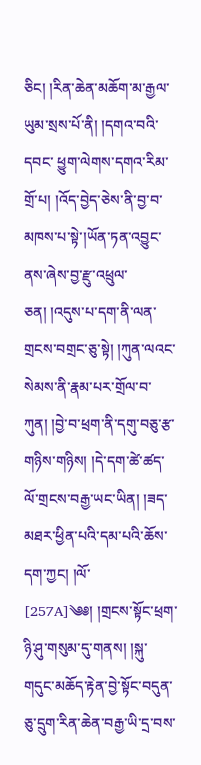ཅིང། །རིན་ཆེན་མཆོག་མ་རྒྱལ་ཡུམ་སྲས་པོ་ནི། །དགའ་བའི་དབང་ ཕྱུག་ལེགས་དགའ་རིམ་གྲོ་པ། །འོད་བྱེད་ཅེས་ནི་བྱ་བ་མཁས་པ་སྟེ་།ཡོན་ཏན་འབྱུང་ནས་ཞེས་བྱ་རྫུ་འཕྲུལ་ཅན། །འདུས་པ་དག་ནི་ལན་གྲངས་བགྲང་ཅུ་སྟེ། །ཀུན་ལའང་ སེམས་ནི་རྣམ་པར་གྲོལ་བ་ཀུན། །བྱེ་བ་ཕྲག་ནི་དགུ་བཅུ་རྩ་གཉིས་གཉིས། །དེ་དག་ཚེ་ཚད་ལོ་གྲངས་བརྒྱ་ཡང་ཡིན། །ཟད་མཐར་ཕྱིན་པའི་དམ་པའི་ཆོས་དག་ཀྱང། །ལོ་ [257A]༄༅། །གྲངས་སྟོང་ཕྲག་ཉི་ཤུ་གསུམ་དུ་གནས། །སྐུ་གདུང་མཆོད་རྟེན་བྱེ་སྟོང་བདུན་ཅུ་དྲུག་རིན་ཆེན་བརྒྱ་ཡི་དྲ་བས་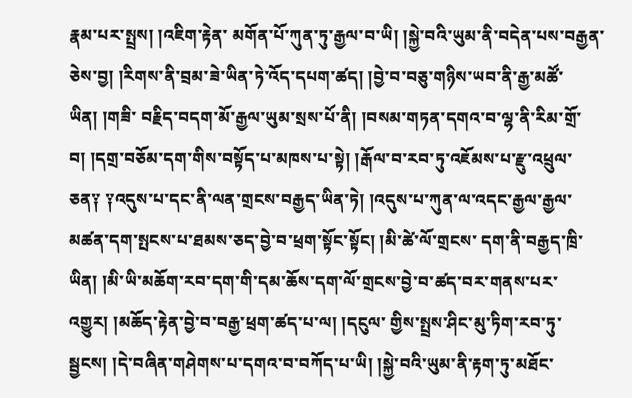རྣམ་པར་སྤྲས། །འཇིག་རྟེན་ མགོན་པོ་ཀུན་ཏུ་རྒྱལ་བ་ཡི། །སྐྱེ་བའི་ཡུམ་ནི་བདེན་པས་བརྒྱན་ཅེས་བྱ། །རིགས་ནི་བྲམ་ཟེ་ཡིན་ཏེ་འོད་དཔག་ཚད། །བྱེ་བ་བཅུ་གཉིས་ཡབ་ནི་རྒྱ་མཚོ་ཡིན། །གཟི་ བརྗིད་བདག་མོ་རྒྱལ་ཡུམ་སྲས་པོ་ནི། །བསམ་གཏན་དགའ་བ་ལྷ་ནི་རིམ་གྲོ་བ། །དགྲ་བཅོམ་དག་གིས་བསྟོད་པ་མཁས་པ་སྟེ། །རྒོལ་བ་རབ་ཏུ་འཇོམས་པ་རྫུ་འཕྲུལ་ ཅན༑ ༑འདུས་པ་དང་ནི་ལན་གྲངས་བརྒྱད་ཡིན་ཏེ། །འདུས་པ་ཀུན་ལ་འདང་རྒྱལ་རྒྱལ་མཚན་དག་སྤངས་པ་ཐམས་ཅད་བྱེ་བ་ཕྲག་སྟོང་སྟོང། །མི་ཚེ་ལོ་གྲངས་ དག་ནི་བརྒྱད་ཁྲི་ཡིན། །མི་ཡི་མཆོག་རབ་དག་གི་དམ་ཆོས་དག་ལོ་གྲངས་བྱེ་བ་ཚད་བར་གནས་པར་འགྱུར། །མཆོད་རྟེན་བྱེ་བ་བརྒྱ་ཕྲག་ཚད་པ་ལ། །དངུལ་ གྱིས་སྤྲས་ཤིང་མུ་ཏིག་རབ་ཏུ་སྦྱངས། །དེ་བཞིན་གཤེགས་པ་དགའ་བ་བཀོད་པ་ཡི། །སྐྱེ་བའི་ཡུམ་ནི་རྟག་ཏུ་མཐོང་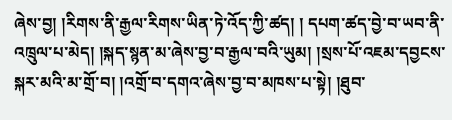ཞེས་བྱ། །རིགས་ནི་རྒྱལ་རིགས་ཡིན་ཏེ་འོད་ཀྱི་ཚད། ། དཔག་ཚད་བྱེ་བ་ཡབ་ནི་འཁྲུལ་པ་མེད། །སྐད་སྙན་མ་ཞེས་བྱ་བ་རྒྱལ་བའི་ཡུམ། །སྲས་པོ་འཇམ་དབྱངས་སྐར་མའི་མ་གྲོ་བ། །འགྲོ་བ་དགའ་ཞེས་བྱ་བ་མཁས་པ་སྟེ། །ཐུབ་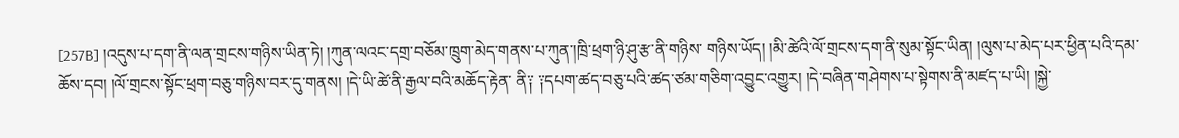[257B] །འདུས་པ་དག་ནི་ལན་གྲངས་གཉིས་ཡིན་ཏེ། །ཀུན་ལའང་དགྲ་བཅོམ་ཁྲུག་མེད་གནས་པ་ཀུན་།ཁྲི་ཕྲག་ཉི་ཤུ་རྩ་ནི་གཉིས་ གཉིས་ཡོད། །མི་ཚེའི་ལོ་གྲངས་དག་ནི་སུམ་སྟོང་ཡིན། །ལུས་པ་མེད་པར་ཕྱིན་པའི་དམ་ཆོས་དབ། །ལོ་གྲངས་སྟོང་ཕྲག་བཅུ་གཉིས་བར་དུ་གནས། །དེ་ཡི་ཚེ་ནི་རྒྱལ་བའི་མཆོད་རྟེན་ ནི༑ ༑དཔག་ཚད་བཅུ་པའི་ཚད་ཙམ་གཅིག་འབྱུང་འགྱུར། །དེ་བཞིན་གཤེགས་པ་སྟེགས་ནི་མཛད་པ་ཡི། །སྐྱེ་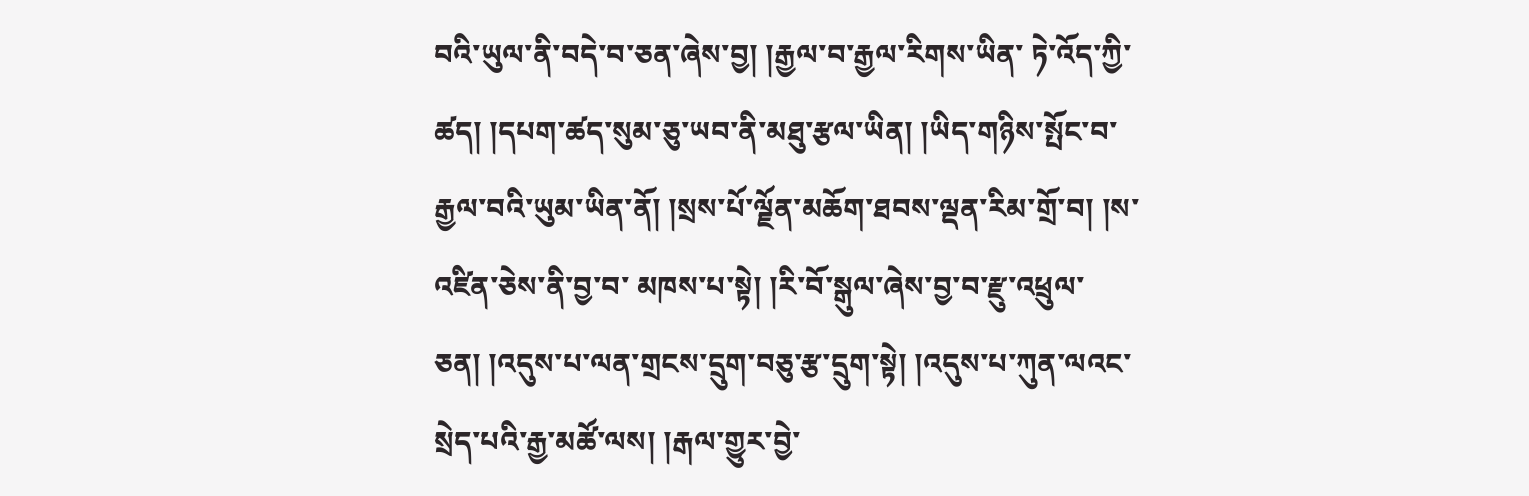བའི་ཡུལ་ནི་བདེ་བ་ཅན་ཞེས་བྱ། །རྒྱལ་བ་རྒྱལ་རིགས་ཡིན་ ཏེ་འོད་ཀྱི་ཚད། །དཔག་ཚད་སུམ་ཅུ་ཡབ་ནི་མཐུ་རྩལ་ཡིན། །ཡིད་གཉིས་སྤོང་བ་རྒྱལ་བའི་ཡུམ་ཡིན་ནོ། །སྲས་པོ་ལྗོན་མཆོག་ཐབས་ལྡན་རིམ་གྲོ་བ། །ས་འཛིན་ཅེས་ནི་བྱ་བ་ མཁས་པ་སྟེ། །རི་བོ་སྒུལ་ཞེས་བྱ་བ་རྫུ་འཕྲུལ་ཅན། །འདུས་པ་ལན་གྲངས་དྲུག་བཅུ་རྩ་དྲུག་སྟེ། །འདུས་པ་ཀུན་ལའང་སྲེད་པའི་རྒྱ་མཚོ་ལས། །རྒལ་གྱུར་བྱེ་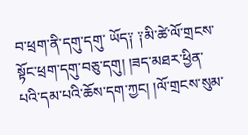བ་ཕྲག་ནི་དགུ་དགུ་ ཡོད༑ ༑མི་ཚེ་ལོ་གྲངས་སྟོང་ཕྲག་དགུ་བཅུ་དགུ། །ཟད་མཐར་ཕྱིན་པའི་དམ་པའི་ཆོས་དག་ཀྱང། །ལོ་གྲངས་སུམ་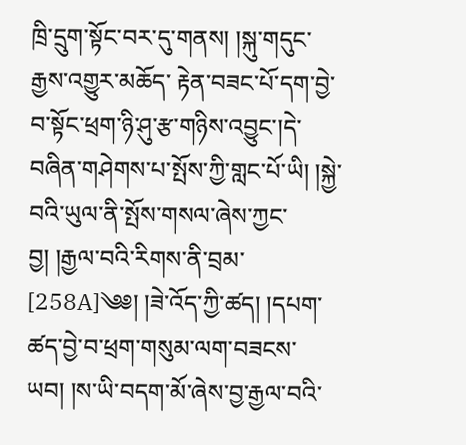ཁྲི་དྲུག་སྟོང་བར་དུ་གནས། །སྐུ་གདུང་རྒྱས་འགྱུར་མཆོད་ རྟེན་བཟང་པོ་དག་བྱེ་བ་སྟོང་ཕྲག་ཉི་ཤུ་རྩ་གཉིས་འབྱུང་།དེ་བཞིན་གཤེགས་པ་སྤོས་ཀྱི་གླང་པོ་ཡི། །སྐྱེ་བའི་ཡུལ་ནི་སྤོས་གསལ་ཞེས་ཀྱང་བྱ། །རྒྱལ་བའི་རིགས་ནི་བྲམ་ [258A]༄༅། །ཟེ་འོད་ཀྱི་ཚད། །དཔག་ཚད་བྱེ་བ་ཕྲག་གསུམ་ལག་བཟངས་ཡབ། །ས་ཡི་བདག་མོ་ཞེས་བྱ་རྒྱལ་བའི་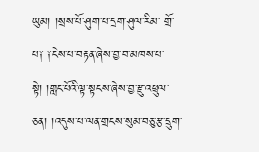ཡུམ། །སྲས་པོ་ཤུག་པ་དྲག་ཤུལ་རིམ་ གྲོ་པ༑ ༑ངེས་པ་བརྟན་ཞེས་བྱ་བ་མཁས་པ་སྟེ། །གླང་པོའི་ལྟ་སྟངས་ཞེས་བྱ་རྫུ་འཕྲུལ་ཅན། །འདུས་པ་ལན་གྲངས་སུམ་བཅུ་རྩ་དྲུག་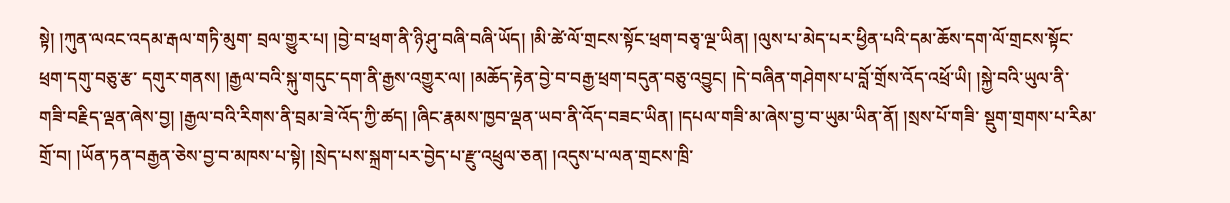སྟེ། །ཀུན་ལའང་འདམ་རྒལ་གཏི་མུག་ བྲལ་གྱུར་པ། །བྱེ་བ་ཕྲག་ནི་ཉི་ཤུ་བཞི་བཞི་ཡོད། །མི་ཚེ་ལོ་གྲངས་སྟོང་ཕྲག་བཅྭ་ལྔ་ཡིན། །ལུས་པ་མེད་པར་ཕྱིན་པའི་དམ་ཆོས་དག་ལོ་གྲངས་སྟོང་ཕྲག་དགུ་བཅུ་རྩ་ དགུར་གནས། །རྒྱལ་བའི་སྐུ་གདུང་དག་ནི་རྒྱས་འགྱུར་ལ། །མཆོད་རྟེན་བྱེ་བ་བརྒྱ་ཕྲག་བདུན་བཅུ་འབྱུང། །དེ་བཞིན་གཤེགས་པ་བློ་གྲོས་འོད་འཕྲོ་ཡི། །སྐྱེ་བའི་ཡུལ་ནི་ གཟི་བརྗིད་ལྡན་ཞེས་བྱ། །རྒྱལ་བའི་རིགས་ནི་བྲམ་ཟེ་འོད་ཀྱི་ཚད། །ཞིང་རྣམས་ཁྱབ་ལྡན་ཡབ་ནི་འོད་བཟང་ཡིན། །དཔལ་གཟི་མ་ཞེས་བྱ་བ་ཡུམ་ཡིན་ནོ། །སྲས་པོ་གཟི་ སྡུག་གྲགས་པ་རིམ་གྲོ་བ། །ཡོན་ཏན་བརྒྱན་ཅེས་བྱ་བ་མཁས་པ་སྟེ། །སྲེད་པས་སྐྲག་པར་བྱེད་པ་རྫུ་འཕྲུལ་ཅན། །འདུས་པ་ལན་གྲངས་ཁྲི་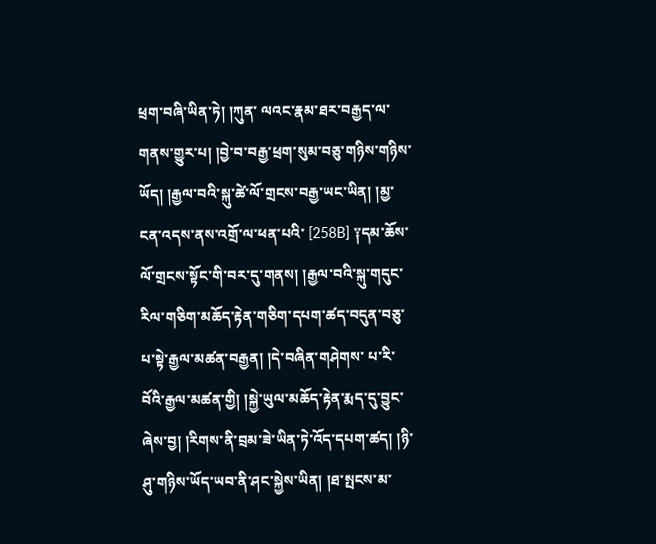ཕྲག་བཞི་ཡིན་ཏེ། །ཀུན་ ལའང་རྣམ་ཐར་བརྒྱད་ལ་གནས་གྱུར་པ། །བྱེ་བ་བརྒྱ་ཕྲག་སུམ་བཅུ་གཉིས་གཉིས་ཡོད། །རྒྱལ་བའི་སྐུ་ཚེ་ལོ་གྲངས་བརྒྱ་ཡང་ཡིན། །མྱ་ངན་འདས་ནས་འགྲོ་ལ་ཕན་པའི་ [258B] ༑དམ་ཆོས་ལོ་གྲངས་སྟོང་གི་བར་དུ་གནས། །རྒྱལ་བའི་སྐུ་གདུང་རིལ་གཅིག་མཆོད་རྟེན་གཅིག་དཔག་ཚད་བདུན་བཅུ་པ་སྟེ་རྒྱལ་མཚན་བརྒྱན། །དེ་བཞིན་གཤེགས་ པ་རི་བོའི་རྒྱལ་མཚན་གྱི། །སྐྱེ་ཡུལ་མཆོད་རྟེན་རྨད་དུ་བྱུང་ཞེས་བྱ། །རིགས་ནི་བྲམ་ཟེ་ཡིན་ཏེ་འོད་དཔག་ཚད། །ཉི་ཤུ་གཉིས་ཡོད་ཡབ་ནི་ཤང་སྐྱེས་ཡིན། །ཐ་སྤངས་མ་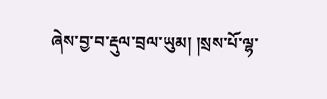ཞེས་བྱ་བ་རྡུལ་བྲལ་ཡུམ། །སྲས་པོ་ལྷ་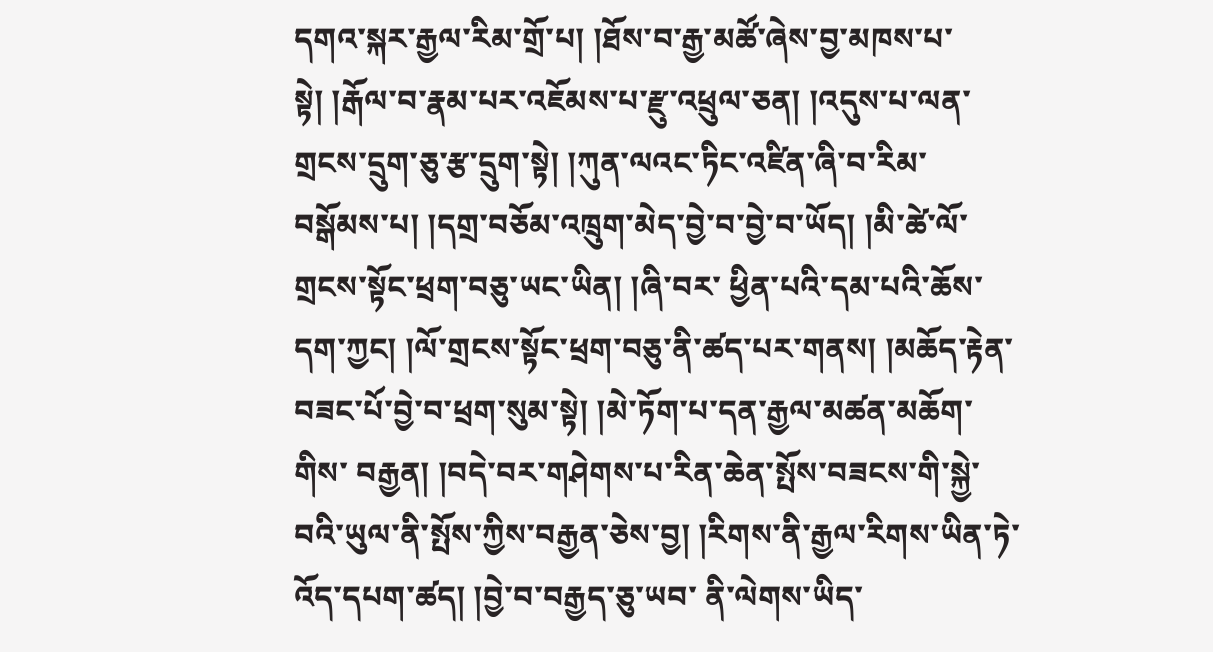དགའ་སྐར་རྒྱལ་རིམ་གྲོ་པ། །ཐོས་བ་རྒྱ་མཚོ་ཞེས་བྱ་མཁས་པ་སྟེ། །རྒོལ་བ་རྣམ་པར་འཇོམས་པ་རྫུ་འཕྲུལ་ཅན། །འདུས་པ་ལན་ གྲངས་དྲུག་ཅུ་རྩ་དྲུག་སྟེ། །ཀུན་ལའང་ཏིང་འཛིན་ཞི་བ་རིམ་བསྒོམས་པ། །དགྲ་བཅོམ་འཁྲུག་མེད་བྱེ་བ་བྱེ་བ་ཡོད། །མི་ཚེ་ལོ་གྲངས་སྟོང་ཕྲག་བཅུ་ཡང་ཡིན། །ཞི་བར་ ཕྱིན་པའི་དམ་པའི་ཆོས་དག་ཀྱང། །ལོ་གྲངས་སྟོང་ཕྲག་བཅུ་ནི་ཚད་པར་གནས། །མཆོད་རྟེན་བཟང་པོ་བྱེ་བ་ཕྲག་སུམ་སྟེ། །མེ་ཏོག་པ་དན་རྒྱལ་མཚན་མཆོག་གིས་ བརྒྱན། །བདེ་བར་གཤེགས་པ་རིན་ཆེན་སྤོས་བཟངས་གི་སྐྱེ་བའི་ཡུལ་ནི་སྤོས་ཀྱིས་བརྒྱན་ཅེས་བྱ། །རིགས་ནི་རྒྱལ་རིགས་ཡིན་ཏེ་འོད་དཔག་ཚད། །བྱེ་བ་བརྒྱད་ཅུ་ཡབ་ ནི་ལེགས་ཡིད་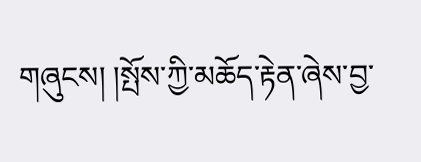གཞུངས། །སྤོས་ཀྱི་མཆོད་རྟེན་ཞེས་བྱ་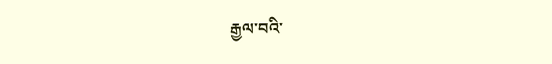རྒྱལ་བའི་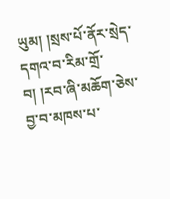ཡུམ། །སྲས་པོ་ནོར་སྲེད་དགའ་བ་རིམ་གྲོ་བ། །རབ་ཞི་མཆོག་ཅེས་བྱ་བ་མཁས་པ་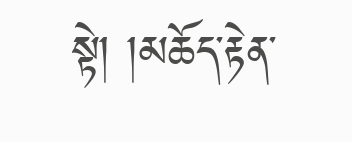སྟེ། །མཆོད་རྟེན་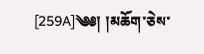[259A]༄༅། །མཆོག་ཅེས་